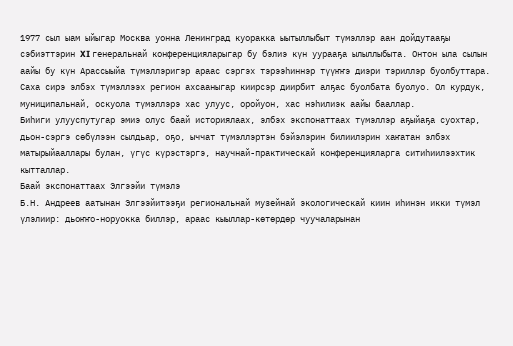1977 сыл ыам ыйыгар Москва уонна Ленинград куоракка ыытыллыбыт түмэллэр аан дойдутааҕы сэбиэттэрин XI генеральнай конференцияларыгар бу бэлиэ күн уурааҕа ылыллыбыта. Онтон ыла сылын аайы бу күн Арассыыйа түмэллэригэр араас сэргэх тэрээһиннэр түүҥҥэ диэри тэриллэр буолбуттара.
Саха сирэ элбэх түмэллээх регион ахсааныгар киирсэр диирбит алҕас буолбата буолуо. Ол курдук, муниципальнай, оскуола түмэллэрэ хас улуус, оройуон, хас нэһилиэк аайы бааллар.
Биһиги улууспутугар эмиэ олус баай историялаах, элбэх экспонаттаах түмэллэр аҕыйаҕа суохтар, дьон-сэргэ сөбүлээн сылдьар, оҕо, ыччат түмэллэртэн бэйэлэрин билиилэрин хаҥатан элбэх матырыйааллары булан, үгүс күрэстэргэ, научнай-практическай конференцияларга ситиһиилээхтик кытталлар.
Баай экспонаттаах Элгээйи түмэлэ
Б.Н. Андреев аатынан Элгээйитээҕи региональнай музейнай экологическай киин иһинэн икки түмэл үлэлиир: дьоҥҥо-норуокка биллэр, араас кыыллар-көтөрдөр чуучаларынан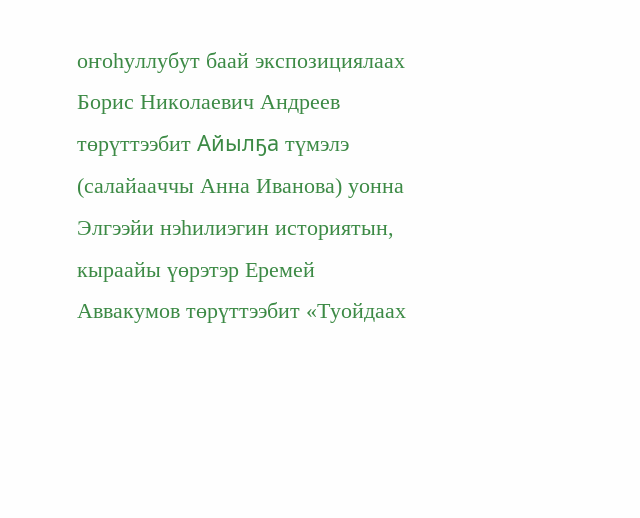оҥоһуллубут баай экспозициялаах Борис Николаевич Андреев төрүттээбит Айылҕа түмэлэ (салайааччы Анна Иванова) уонна Элгээйи нэһилиэгин историятын, кыраайы үөрэтэр Еремей Аввакумов төрүттээбит «Туойдаах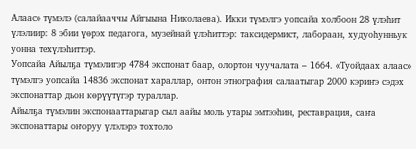Алаас» түмэлэ (салайааччы Айгыына Николаева). Икки түмэлгэ уопсайа холбоон 28 үлэһит үлэлиир: 8 эбии үөрэх педагога, музейнай үлэһиттэр: таксидермист, лабораан, худуоһунньук уонна техүлэһиттэр.
Уопсайа Айылҕа түмэлигэр 4784 экспонат баар, олортон чуучалата – 1664. «Туойдаах алаас» түмэлгэ уопсайа 14836 экспонат хараллар, онтон этнография салаатыгар 2000 кэриҥэ сэдэх экспонаттар дьон көрүүтүгэр тураллар.
Айылҕа түмэлин экспонааттарыгар сыл аайы моль утары эмтээһин, реставрация, саҥа экспонаттары оҥоруу үлэлэрэ тохтоло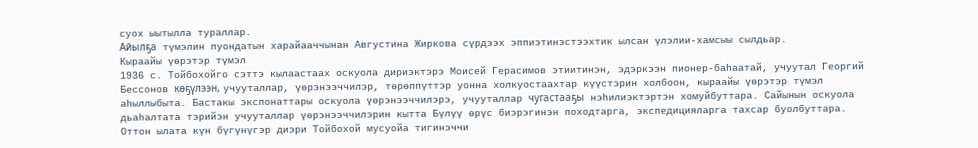суох ыытылла тураллар.
Айылҕа түмэлин пуондатын харайааччынан Августина Жиркова сүрдээх эппиэтинэстээхтик ылсан үлэлии-хамсыы сылдьар.
Кыраайы үөрэтэр түмэл
1936 с. Тойбохойго сэттэ кылаастаах оскуола дириэктэрэ Моисей Герасимов этиитинэн, эдэркээн пионер-баһаатай, учуутал Георгий Бессонов көҕүлээн, учууталлар, үөрэнээччилэр, төрөппүттэр уонна холкуостаахтар күүстэрин холбоон, кыраайы үөрэтэр түмэл аһыллыбыта. Бастакы экспонаттары оскуола үөрэнээччилэрэ, учууталлар чугастааҕы нэһилиэктэртэн хомуйбуттара. Сайынын оскуола дьаһалтата тэрийэн учууталлар үөрэнээччилэрин кытта Бүлүү өрүс биэрэгинэн походтарга, экспедицияларга тахсар буолбуттара.
Оттон ылата күн бүгүнүгэр диэри Тойбохой мусуойа тигинэччи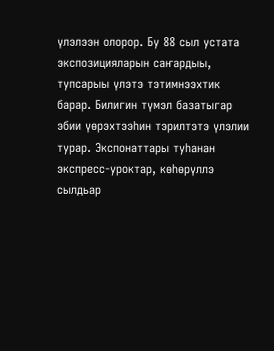үлэлээн олорор. Бу 88 сыл устата экспозицияларын саҥардыы, тупсарыы үлэтэ тэтимнээхтик барар. Билигин түмэл базатыгар эбии үөрэхтээһин тэрилтэтэ үлэлии турар. Экспонаттары туһанан экспресс-уроктар, көһөрүллэ сылдьар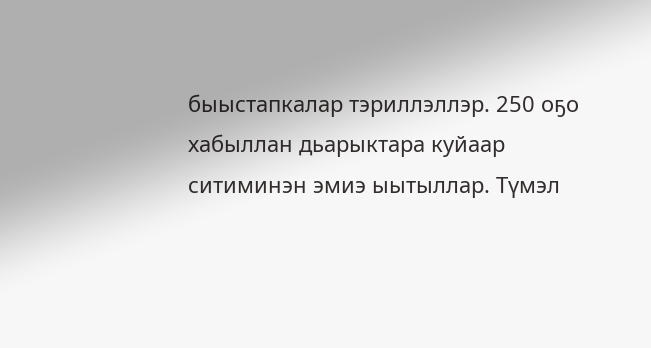быыстапкалар тэриллэллэр. 250 оҕо хабыллан дьарыктара куйаар ситиминэн эмиэ ыытыллар. Түмэл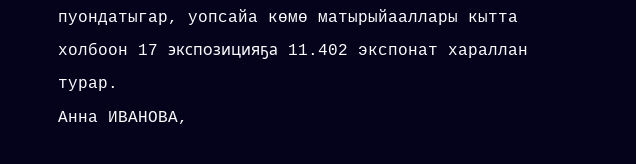пуондатыгар, уопсайа көмө матырыйааллары кытта холбоон 17 экспозицияҕа 11.402 экспонат хараллан турар.
Анна ИВАНОВА,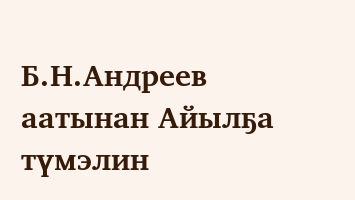Б.Н.Андреев аатынан Айылҕа түмэлин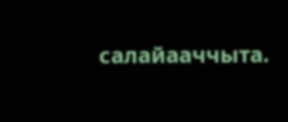салайааччыта.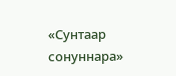«Сунтаар сонуннара»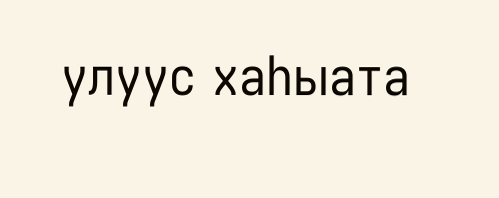улуус хаһыата